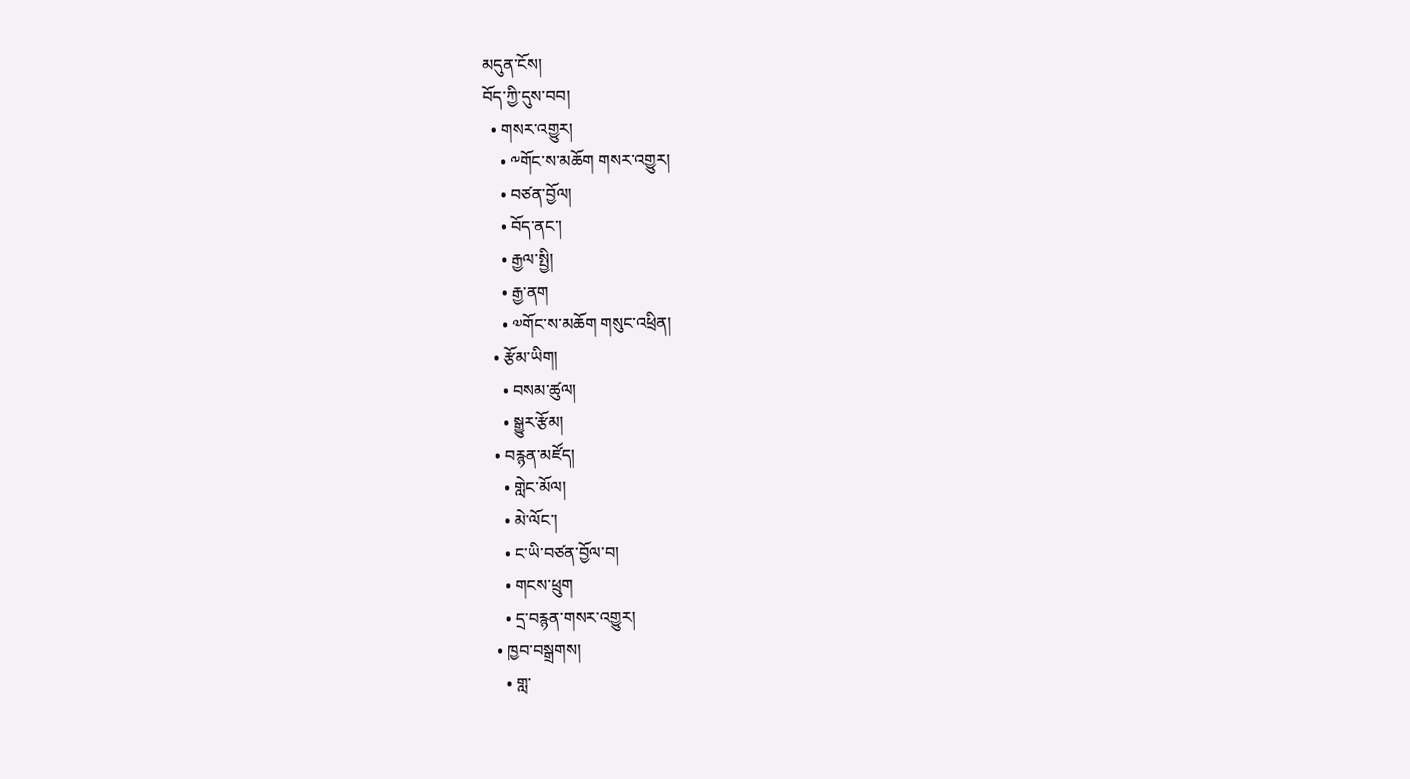མདུན་ངོས།
བོད་ཀྱི་དུས་བབ།
  • གསར་འགྱུར།
    • ༸གོང་ས་མཆོག གསར་འགྱུར།
    • བཙན་བྱོལ།
    • བོད་ནང་།
    • རྒྱལ་སྤྱི།
    • རྒྱ་ནག
    • ༧གོང་ས་མཆོག གསུང་འཕྲིན།
  • རྩོམ་ཡིག།
    • བསམ་ཚུལ།
    • སྒྱུར་རྩོམ།
  • བརྙན་མཛོད།
    • གླེང་མོལ།
    • མེ་ལོང་།
    • ང་ཡི་བཙན་བྱོལ་བ།
    • གངས་ཕྲུག
    • དྲ་བརྙན་གསར་འགྱུར།
  • ཁྱབ་བསྒྲགས།
    • གླ་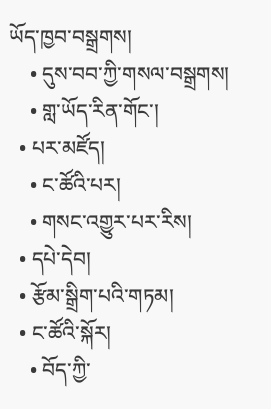ཡོད་ཁྱབ་བསྒྲགས།
    • དུས་བབ་ཀྱི་གསལ་བསྒྲགས།
    • གླ་ཡོད་རིན་གོང་།
  • པར་མཛོད།
    • ང་ཚོའི་པར།
    • གསང་འགྱུར་པར་རིས།
  • དཔེ་དེབ།
  • རྩོམ་སྒྲིག་པའི་གཏམ།
  • ང་ཚོའི་སྐོར།
    • བོད་ཀྱི་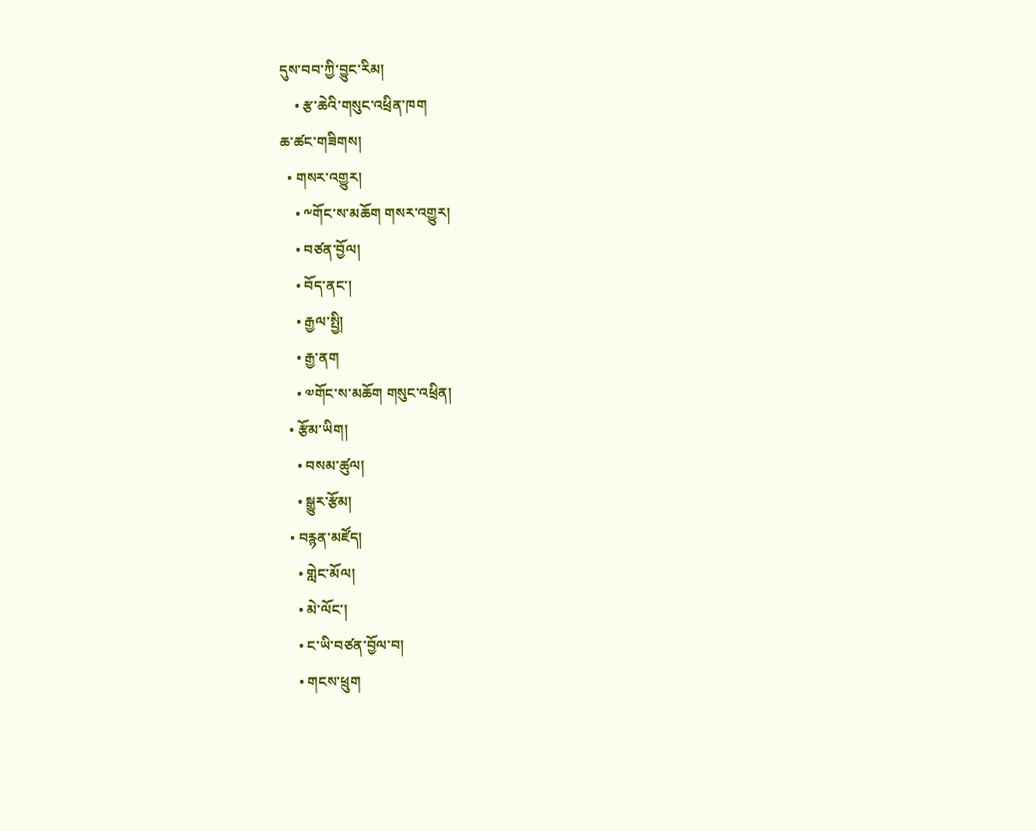དུས་བབ་ཀྱི་བྱུང་རིམ།
    • རྩ་ཆེའི་གསུང་འཕྲིན་ཁག
ཆ་ཚང་གཟིགས།
  • གསར་འགྱུར།
    • ༸གོང་ས་མཆོག གསར་འགྱུར།
    • བཙན་བྱོལ།
    • བོད་ནང་།
    • རྒྱལ་སྤྱི།
    • རྒྱ་ནག
    • ༧གོང་ས་མཆོག གསུང་འཕྲིན།
  • རྩོམ་ཡིག།
    • བསམ་ཚུལ།
    • སྒྱུར་རྩོམ།
  • བརྙན་མཛོད།
    • གླེང་མོལ།
    • མེ་ལོང་།
    • ང་ཡི་བཙན་བྱོལ་བ།
    • གངས་ཕྲུག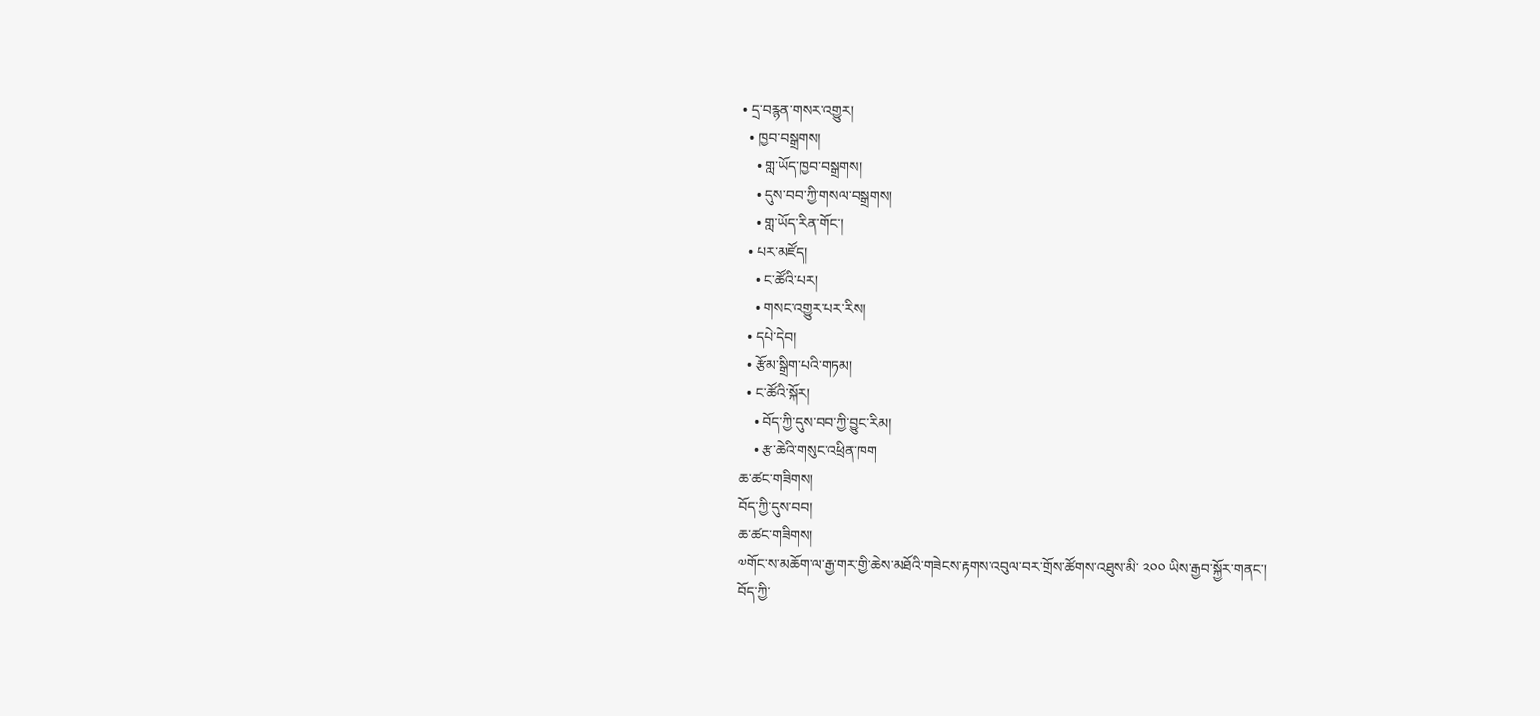• དྲ་བརྙན་གསར་འགྱུར།
  • ཁྱབ་བསྒྲགས།
    • གླ་ཡོད་ཁྱབ་བསྒྲགས།
    • དུས་བབ་ཀྱི་གསལ་བསྒྲགས།
    • གླ་ཡོད་རིན་གོང་།
  • པར་མཛོད།
    • ང་ཚོའི་པར།
    • གསང་འགྱུར་པར་རིས།
  • དཔེ་དེབ།
  • རྩོམ་སྒྲིག་པའི་གཏམ།
  • ང་ཚོའི་སྐོར།
    • བོད་ཀྱི་དུས་བབ་ཀྱི་བྱུང་རིམ།
    • རྩ་ཆེའི་གསུང་འཕྲིན་ཁག
ཆ་ཚང་གཟིགས།
བོད་ཀྱི་དུས་བབ།
ཆ་ཚང་གཟིགས།
༧གོང་ས་མཆོག་ལ་རྒྱ་གར་གྱི་ཆེས་མཐོའི་གཟེངས་རྟགས་འབུལ་བར་གྲོས་ཚོགས་འཐུས་མི་ ༢༠༠ ཡིས་རྒྱབ་སྐྱོར་གནང་།
བོད་ཀྱི་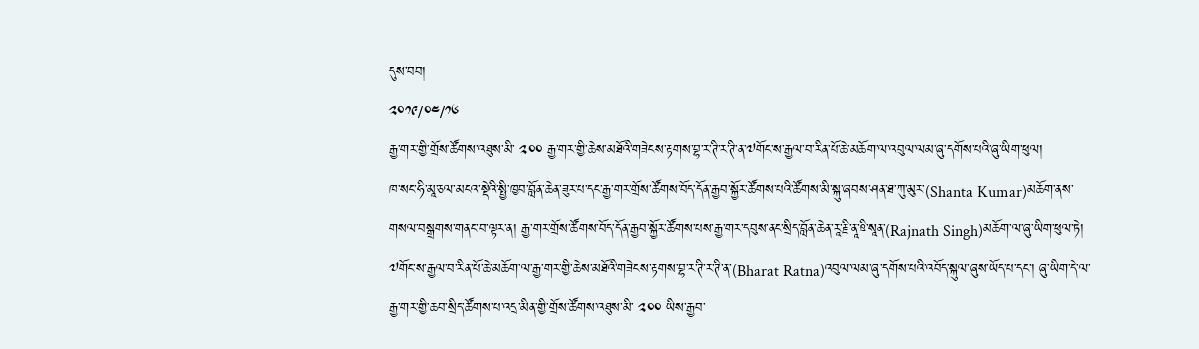དུས་བབ།
༢༠༡༩/༠༤/༡༦
རྒྱ་གར་གྱི་གྲོས་ཚོགས་འཐུས་མི་ ༢༠༠ རྒྱ་གར་གྱི་ཆེས་མཐོའི་གཟེངས་རྟགས་བྷ་ར་ཊི་ར་ཊི་ན་༧གོང་ས་རྒྱལ་བ་རིན་པོ་ཆེ་མཆོག་ལ་འབུལ་ལམ་ཞུ་དགོས་པའི་ཞུ་ཡིག་ཕུལ།
ཁ་སང་ཧི་མཱ་ཅལ་མངའ་སྡེའི་སྤྱི་ཁྱབ་བློན་ཆེན་ཟུར་པ་དང་རྒྱ་གར་གྲོས་ཚོགས་བོད་དོན་རྒྱབ་སྐྱོར་ཚོགས་པའི་ཚོགས་མི་སྐུ་ཞབས་ཤན་ཐ་ཀུ་མུར་(Shanta Kumar)མཆོག་ནས་གསལ་བསྒྲགས་གནང་བ་ལྟར་ན། རྒྱ་གར་གྲོས་ཚོགས་བོད་དོན་རྒྱབ་སྐྱོར་ཚོགས་པས་རྒྱ་གར་དབུས་ནང་སྲིད་བློན་ཆེན་རཱ་རྗི་ནཱ་ཋི་སཱན་(Rajnath Singh)མཆོག་ལ་ཞུ་ཡིག་ཕུལ་ཏེ། ༧གོང་ས་རྒྱལ་བ་རིན་པོ་ཆེ་མཆོག་ལ་རྒྱ་གར་གྱི་ཆེས་མཐོའི་གཟེངས་རྟགས་བྷ་ར་ཊི་ར་ཊི་ན་(Bharat Ratna)འབུལ་ལམ་ཞུ་དགོས་པའི་འབོད་སྐུལ་ཞུས་ཡོད་པ་དང་། ཞུ་ཡིག་དེ་ལ་རྒྱ་གར་གྱི་ཆབ་སྲིད་ཚོགས་པ་འདྲ་མིན་གྱི་གྲོས་ཚོགས་འཐུས་མི་ ༢༠༠ ཡིས་རྒྱབ་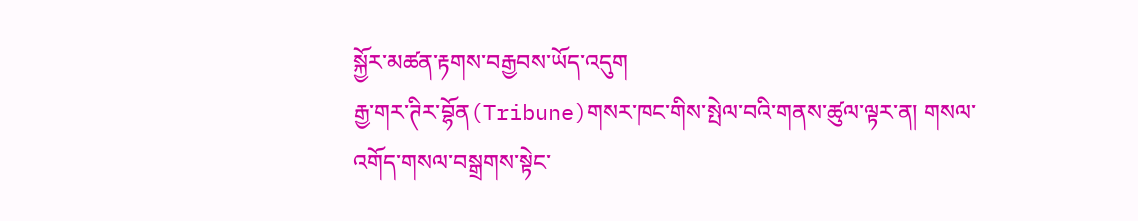སྐྱོར་མཚན་རྟགས་བརྒྱབས་ཡོད་འདུག
རྒྱ་གར་ཊིར་བྷོན(Tribune)གསར་ཁང་གིས་སྤེལ་བའི་གནས་ཚུལ་ལྟར་ན། གསལ་འགོད་གསལ་བསྒྲགས་སྟེང་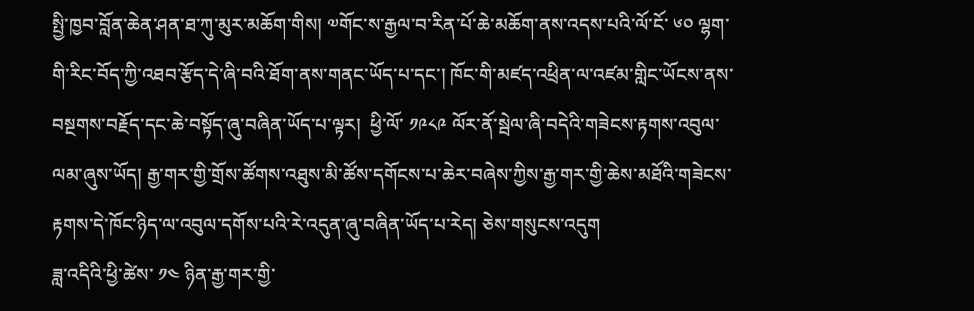སྤྱི་ཁྱབ་བློན་ཆེན་ཤན་ཐ་ཀུ་མུར་མཆོག་གིས། ༧གོང་ས་རྒྱལ་བ་རིན་པོ་ཆེ་མཆོག་ནས་འདས་པའི་ལོ་ངོ་ ༦༠ ལྷག་གི་རིང་བོད་ཀྱི་འཐབ་རྩོད་དེ་ཞི་བའི་ཐོག་ནས་གནང་ཡོད་པ་དང་། ཁོང་གི་མཛད་འཕྲིན་ལ་འཛམ་གླིང་ཡོངས་ནས་བསྔགས་བརྗོད་དང་ཆེ་བསྟོད་ཞུ་བཞིན་ཡོད་པ་ལྟར།  ཕྱི་ལོ་ ༡༩༨༩ ལོར་ནོ་སྦེལ་ཞི་བདེའི་གཟེངས་རྟགས་འབུལ་ལམ་ཞུས་ཡོད། རྒྱ་གར་གྱི་གྲོས་ཚོགས་འཐུས་མི་ཚོས་དགོངས་པ་ཆེར་བཞེས་ཀྱིས་རྒྱ་གར་གྱི་ཆེས་མཐོའི་གཟེངས་རྟགས་དེ་ཁོང་ཉིད་ལ་འབུལ་དགོས་པའི་རེ་འདུན་ཞུ་བཞིན་ཡོད་པ་རེད། ཅེས་གསུངས་འདུག
ཟླ་འདིའི་ཕྱི་ཚེས་ ༡༤ ཉིན་རྒྱ་གར་གྱི་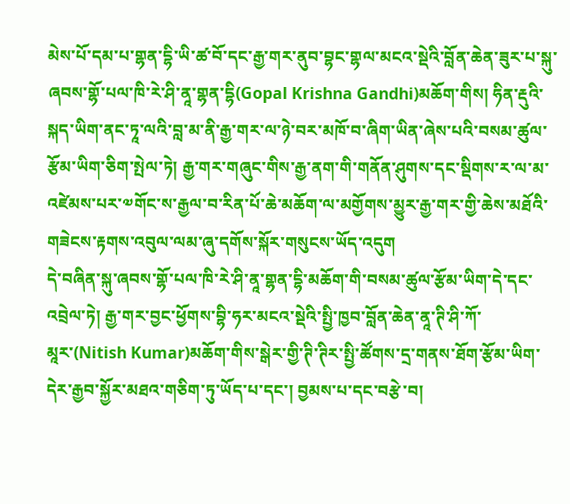མེས་པོ་དམ་པ་གྷན་དྷི་ཡི་ཚ་བོ་དང་རྒྱ་གར་ནུབ་བྷང་གྷལ་མངའ་སྡེའི་བློན་ཆེན་ཟུར་པ་སྐུ་ཞབས་གྷོ་པལ་ཁི་རེ་ཤི་ནཱ་གྷན་དྷི(Gopal Krishna Gandhi)མཆོག་གིས། ཧིན་རྡུའི་སྐད་ཡིག་ནང་ཏཱ་ལའི་བླ་མ་ནི་རྒྱ་གར་ལ་ཉེ་བར་མཁོ་བ་ཞིག་ཡིན་ཞེས་པའི་བསམ་ཚུལ་རྩོམ་ཡིག་ཅིག་སྤེལ་ཏེ། རྒྱ་གར་གཞུང་གིས་རྒྱ་ནག་གི་གནོན་ཤུགས་དང་སྡིགས་ར་ལ་མ་འཛེམས་པར་༧གོང་ས་རྒྱལ་བ་རིན་པོ་ཆེ་མཆོག་ལ་མགྱོགས་མྱུར་རྒྱ་གར་གྱི་ཆེས་མཐོའི་གཟེངས་རྟགས་འབུལ་ལམ་ཞུ་དགོས་སྐོར་གསུངས་ཡོད་འདུག
དེ་བཞིན་སྐུ་ཞབས་གྷོ་པལ་ཁི་རེ་ཤི་ནཱ་གྷན་དྷི་མཆོག་གི་བསམ་ཚུལ་རྩོམ་ཡིག་དེ་དང་འབྲེལ་ཏེ། རྒྱ་གར་བྱང་ཕྱོགས་བྷི་ཧར་མངའ་སྡེའི་སྤྱི་ཁྱབ་བློན་ཆེན་ནཱ་ཊི་ཤི་ཀོ་མཱར་(Nitish Kumar)མཆོག་གིས་སྒེར་གྱི་ཊི་ཊིར་སྤྱི་ཚོགས་དྲ་གནས་ཐོག་རྩོམ་ཡིག་དེར་རྒྱབ་སྐྱོར་མཐའ་གཅིག་ཏུ་ཡོད་པ་དང་། བྱམས་པ་དང་བརྩེ་བ།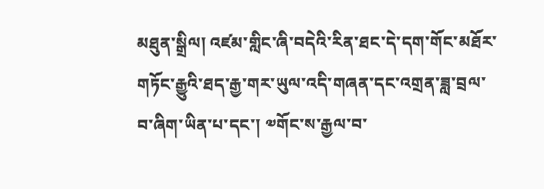མཐུན་སྒྲིལ། འཛམ་གླིང་ཞི་བདེའི་རིན་ཐང་དེ་དག་གོང་མཐོར་གཏོང་རྒྱུའི་ཐད་རྒྱ་གར་ཡུལ་འདི་གཞན་དང་འགྲན་ཟླ་བྲལ་བ་ཞིག་ཡིན་པ་དང་། ༧གོང་ས་རྒྱལ་བ་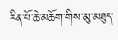རིན་པོ་ཆེ་མཆོག་གིས་མུ་མཐུད་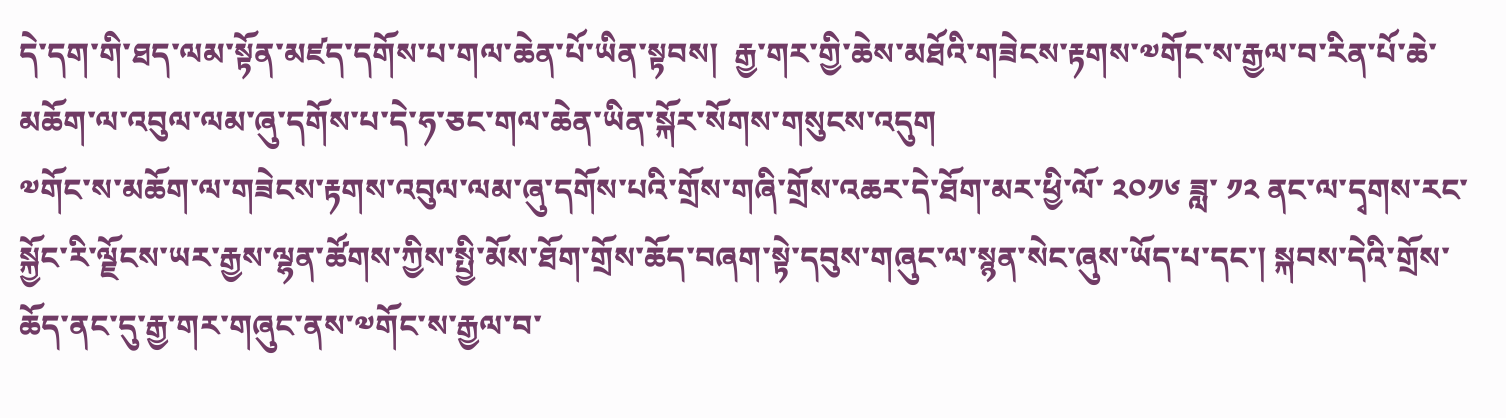དེ་དག་གི་ཐད་ལམ་སྟོན་མཛད་དགོས་པ་གལ་ཆེན་པོ་ཡིན་སྟབས།  རྒྱ་གར་གྱི་ཆེས་མཐོའི་གཟེངས་རྟགས་༧གོང་ས་རྒྱལ་བ་རིན་པོ་ཆེ་མཆོག་ལ་འབུལ་ལམ་ཞུ་དགོས་པ་དེ་ཧ་ཅང་གལ་ཆེན་ཡིན་སྐོར་སོགས་གསུངས་འདུག
༧གོང་ས་མཆོག་ལ་གཟེངས་རྟགས་འབུལ་ལམ་ཞུ་དགོས་པའི་གྲོས་གཞི་གྲོས་འཆར་དེ་ཐོག་མར་ཕྱི་ལོ་ ༢༠༡༦ ཟླ་ ༡༢ ནང་ལ་དྭགས་རང་སྐྱོང་རི་ལྗོངས་ཡར་རྒྱས་ལྷན་ཚོགས་ཀྱིས་སྤྱི་མོས་ཐོག་གྲོས་ཆོད་བཞག་སྟེ་དབུས་གཞུང་ལ་སྙན་སེང་ཞུས་ཡོད་པ་དང་། སྐབས་དེའི་གྲོས་ཆོད་ནང་དུ་རྒྱ་གར་གཞུང་ནས་༧གོང་ས་རྒྱལ་བ་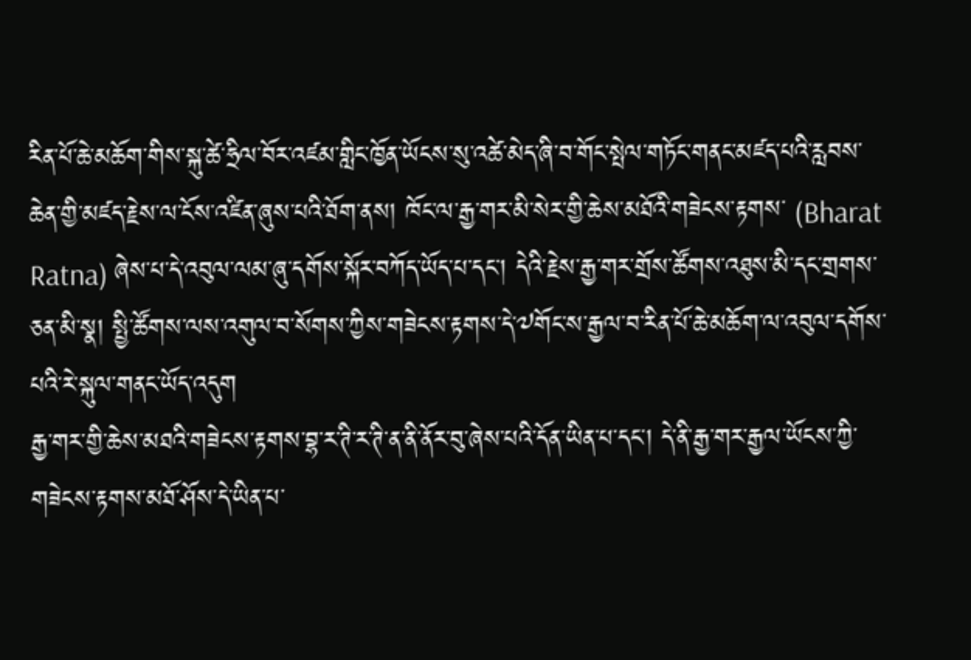རིན་པོ་ཆེ་མཆོག་གིས་སྐུ་ཚེ་ཧྲིལ་བོར་འཛམ་གླིང་ཁྱོན་ཡོངས་སུ་འཚེ་མེད་ཞི་བ་གོང་སྤེལ་གཏོང་གནང་མཛད་པའི་རླབས་ཆེན་གྱི་མཛད་རྗེས་ལ་ངོས་འཛིན་ཞུས་པའི་ཐོག་ནས། ཁོང་ལ་རྒྱ་གར་མི་སེར་གྱི་ཆེས་མཐོའི་གཟེངས་རྟགས་ (Bharat Ratna) ཞེས་པ་དེ་འབུལ་ལམ་ཞུ་དགོས་སྐོར་བཀོད་ཡོད་པ་དང་། དེའི་རྗེས་རྒྱ་གར་གྲོས་ཚོགས་འཐུས་མི་དང་གྲགས་ཅན་མི་སྣ། སྤྱི་ཚོགས་ལས་འགུལ་བ་སོགས་ཀྱིས་གཟེངས་རྟགས་དེ་༧གོང་ས་རྒྱལ་བ་རིན་པོ་ཆེ་མཆོག་ལ་འབུལ་དགོས་པའི་རེ་སྐུལ་གནང་ཡོད་འདུག
རྒྱ་གར་གྱི་ཆེས་མཐའི་གཟེངས་རྟགས་བྷ་ར་ཊི་ར་ཊི་ན་ནི་ནོར་བུ་ཞེས་པའི་དོན་ཡིན་པ་དང་། དེ་ནི་རྒྱ་གར་རྒྱལ་ཡོངས་ཀྱི་གཟེངས་རྟགས་མཐོ་ཤོས་དེ་ཡིན་པ་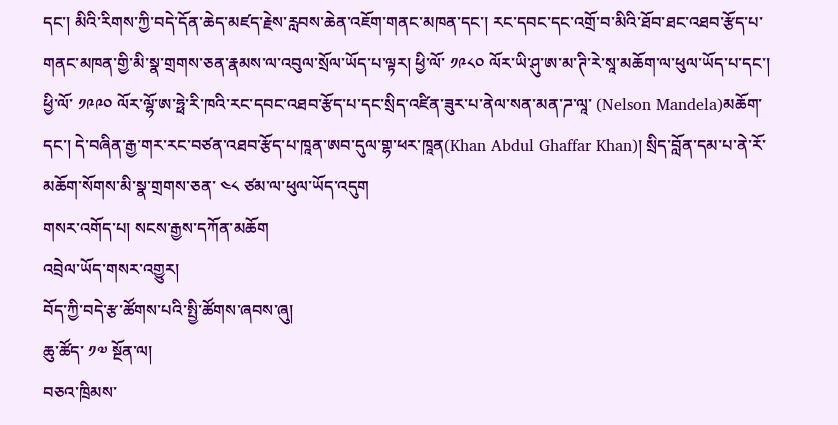དང་། མིའི་རིགས་ཀྱི་བདེ་དོན་ཆེད་མཛད་རྗེས་རླབས་ཆེན་འཇོག་གནང་མཁན་དང་། རང་དབང་དང་འགྲོ་བ་མིའི་ཐོབ་ཐང་འཐབ་རྩོད་པ་གནང་མཁན་གྱི་མི་སྣ་གྲགས་ཅན་རྣམས་ལ་འབུལ་སྲོལ་ཡོད་པ་ལྟར། ཕྱི་ལོ་ ༡༩༨༠ ལོར་ཡི་ཤུ་ཨ་མ་ཊི་རེ་སཱ་མཆོག་ལ་ཕུལ་ཡོད་པ་དང་། ཕྱི་ལོ་ ༡༩༩༠ ལོར་ལྷོ་ཨ་ཧྥེ་རི་ཁའི་རང་དབང་འཐབ་རྩོད་པ་དང་སྲིད་འཛིན་ཟུར་པ་ནེལ་སན་མན་ཌ་ལཱ་ (Nelson Mandela)མཆོག་དང་། དེ་བཞིན་རྒྱ་གར་རང་བཙན་འཐབ་རྩོད་པ་ཁཱན་ཨབ་དུལ་གྷ་ཕར་ཁཱན(Khan Abdul Ghaffar Khan)། སྲིད་བློན་དམ་པ་ནེ་རོ་མཆོག་སོགས་མི་སྣ་གྲགས་ཅན་ ༤༨ ཙམ་ལ་ཕུལ་ཡོད་འདུག
གསར་འགོད་པ། སངས་རྒྱས་དཀོན་མཆོག
འབྲེལ་ཡོད་གསར་འགྱུར།
བོད་ཀྱི་བདེ་རྩ་ཚོགས་པའི་སྤྱི་ཚོགས་ཞབས་ཞུ།
ཆུ་ཚོད་ ༡༧ སྔོན་ལ།
བཅའ་ཁྲིམས་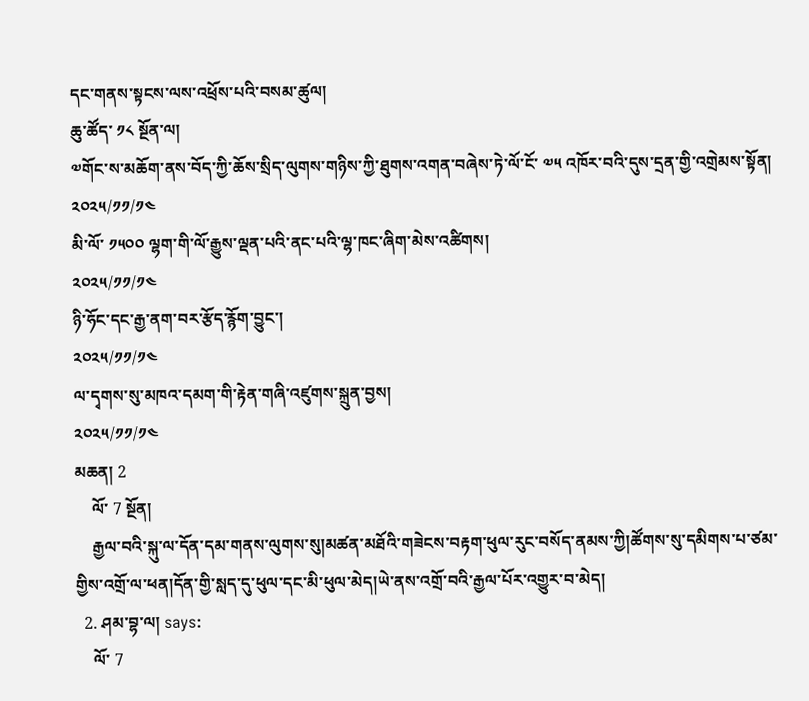དང་གནས་སྟངས་ལས་འཕྲོས་པའི་བསམ་ཚུལ།
ཆུ་ཚོད་ ༡༨ སྔོན་ལ།
༧གོང་ས་མཆོག་ནས་བོད་ཀྱི་ཆོས་སྲིད་ལུགས་གཉིས་ཀྱི་ཐུགས་འགན་བཞེས་ཏེ་ལོ་ངོ་ ༧༥ འཁོར་བའི་དུས་དྲན་གྱི་འགྲེམས་སྟོན།
༢༠༢༥/༡༡/༡༤
མི་ལོ་ ༡༥༠༠ ལྷག་གི་ལོ་རྒྱུས་ལྡན་པའི་ནང་པའི་ལྷ་ཁང་ཞིག་མེས་འཚིགས།
༢༠༢༥/༡༡/༡༤
ཉི་ཧོང་དང་རྒྱ་ནག་བར་རྩོད་རྙོག་བྱུང་།
༢༠༢༥/༡༡/༡༤
ལ་དྭགས་སུ་མཁའ་དམག་གི་རྟེན་གཞི་འཛུགས་སྐྲུན་བྱས།
༢༠༢༥/༡༡/༡༤
མཆན། 2
    ལོ་ 7 སྔོན།
    རྒྱལ་བའི་སྐུ་ལ་དོན་དམ་གནས་ལུགས་སུ།མཚན་མཐོའི་གཟེངས་བརྟག་ཕུལ་རུང་བསོད་ནམས་ཀྱི།ཚོགས་སུ་དམིགས་པ་ཙམ་གྱིས་འགྲོ་ལ་ཕན།དོན་གྱི་སླད་དུ་ཕུལ་དང་མི་ཕུལ་མེད།ཡེ་ནས་འགྲོ་བའི་རྒྱལ་པོར་འགྱུར་བ་མེད།
  2. ཤམ་བྷ་ལ། says:
    ལོ་ 7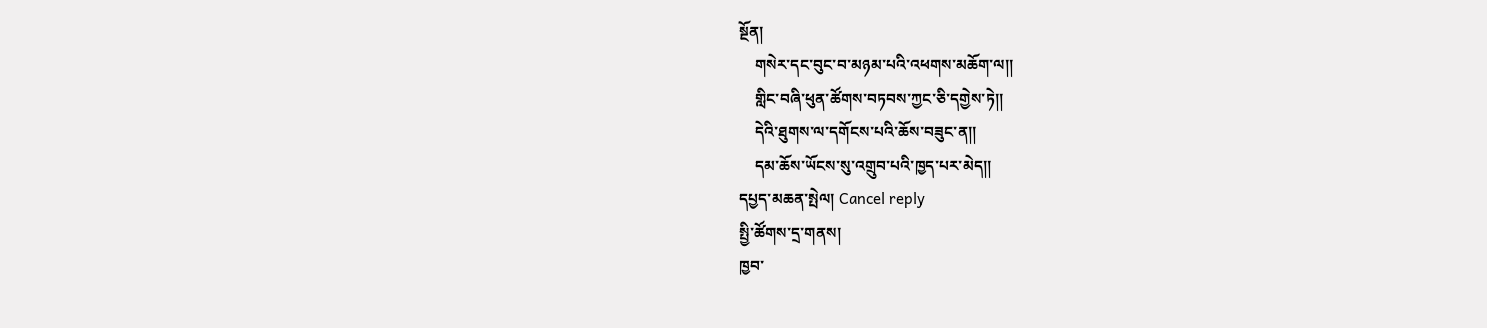སྔོན།
    གསེར་དང་བུང་བ་མཉམ་པའི་འཕགས་མཆོག་ལ།།
    གླིང་བཞི་ཕུན་ཚོགས་བཏབས་ཀྱང་ཅི་དགྱེས་ཏེ།།
    དེའི་ཐུགས་ལ་དགོངས་པའི་ཆོས་བཟུང་ན།།
    དམ་ཆོས་ཡོངས་སུ་འགྲུབ་པའི་ཁྱད་པར་མེད།།
དཔྱད་མཆན་སྤེལ། Cancel reply
སྤྱི་ཚོགས་དྲ་གནས།
ཁྱབ་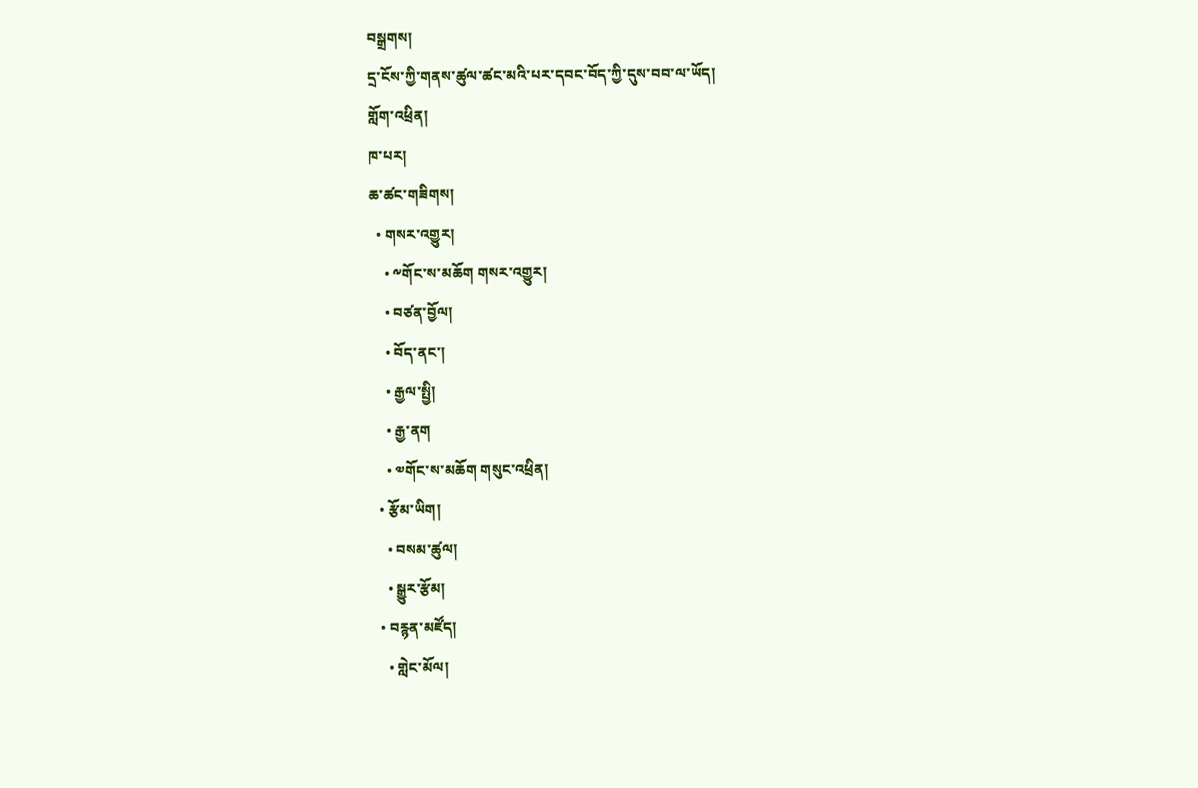བསྒྲགས།
དྲ་ངོས་ཀྱི་གནས་ཚུལ་ཚང་མའི་པར་དབང་བོད་ཀྱི་དུས་བབ་ལ་ཡོད།
གློག་འཕྲིན།
ཁ་པར།
ཆ་ཚང་གཟིགས།
  • གསར་འགྱུར།
    • ༸གོང་ས་མཆོག གསར་འགྱུར།
    • བཙན་བྱོལ།
    • བོད་ནང་།
    • རྒྱལ་སྤྱི།
    • རྒྱ་ནག
    • ༧གོང་ས་མཆོག གསུང་འཕྲིན།
  • རྩོམ་ཡིག།
    • བསམ་ཚུལ།
    • སྒྱུར་རྩོམ།
  • བརྙན་མཛོད།
    • གླེང་མོལ།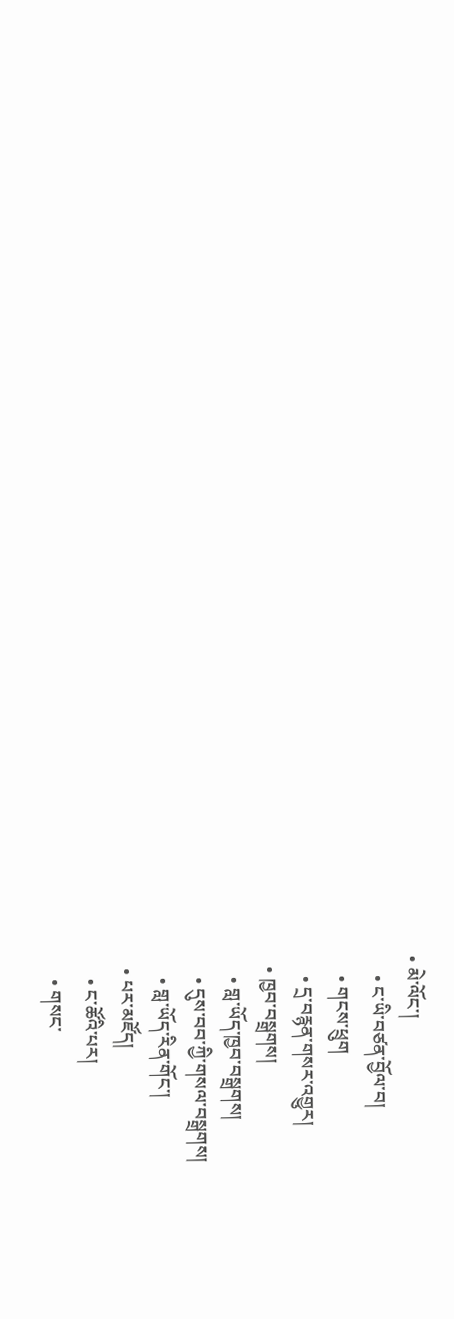• མེ་ལོང་།
    • ང་ཡི་བཙན་བྱོལ་བ།
    • གངས་ཕྲུག
    • དྲ་བརྙན་གསར་འགྱུར།
  • ཁྱབ་བསྒྲགས།
    • གླ་ཡོད་ཁྱབ་བསྒྲགས།
    • དུས་བབ་ཀྱི་གསལ་བསྒྲགས།
    • གླ་ཡོད་རིན་གོང་།
  • པར་མཛོད།
    • ང་ཚོའི་པར།
    • གསང་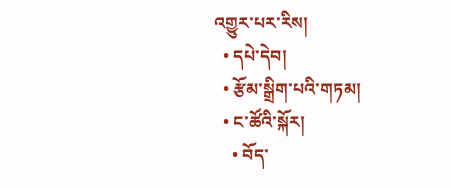འགྱུར་པར་རིས།
  • དཔེ་དེབ།
  • རྩོམ་སྒྲིག་པའི་གཏམ།
  • ང་ཚོའི་སྐོར།
    • བོད་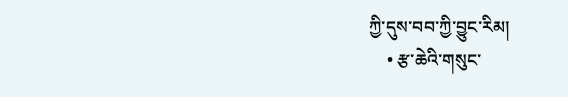ཀྱི་དུས་བབ་ཀྱི་བྱུང་རིམ།
    • རྩ་ཆེའི་གསུང་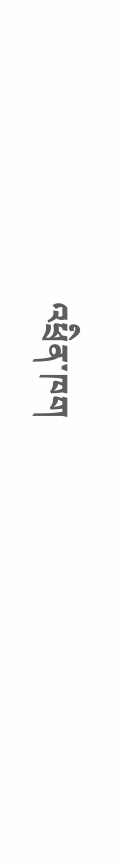འཕྲིན་ཁག